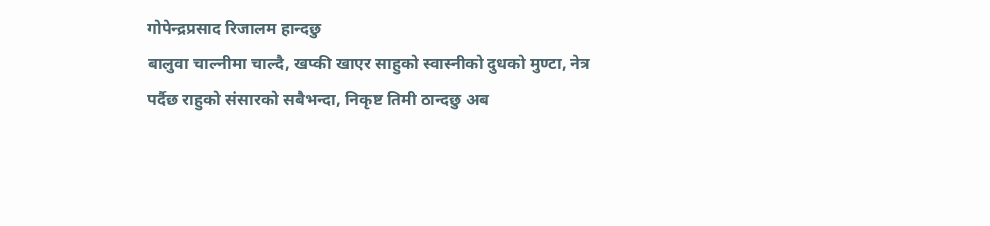गोपेन्द्रप्रसाद रिजालम हान्दछु
बालुवा चाल्नीमा चाल्दै, खप्की खाएर साहुको स्वास्नीको दुधको मुण्टा, नेत्र पर्दैछ राहुको संसारको सबैभन्दा, निकृष्ट तिमी ठान्दछु अब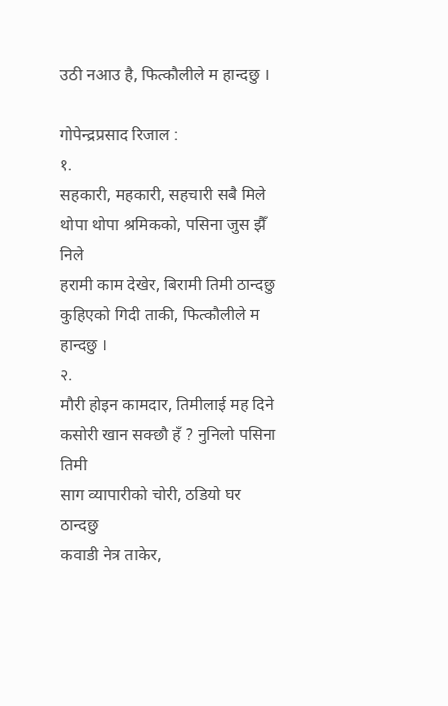उठी नआउ है, फित्कौलीले म हान्दछु ।

गोपेन्द्रप्रसाद रिजाल :
१.
सहकारी, महकारी, सहचारी सबै मिले
थोपा थोपा श्रमिकको, पसिना जुस झैँ निले
हरामी काम देखेर, बिरामी तिमी ठान्दछु
कुहिएको गिदी ताकी, फित्कौलीले म हान्दछु ।
२.
मौरी होइन कामदार, तिमीलाई मह दिने
कसोरी खान सक्छौ हँ ? नुनिलो पसिना तिमी
साग व्यापारीको चोरी, ठडियो घर ठान्दछु
कवाडी नेत्र ताकेर,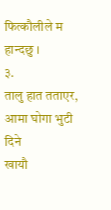फित्कौलीले म हान्दछु ।
३.
तालु हात तताएर, आमा घोगा भुटी दिने
खायौ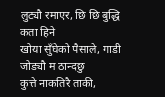लुट्यौ रमाएर, छि छि बुद्धि कता हिने
खोया सुँघेको पैसाले, गाडी जोड्यौ म ठान्दछु
कुत्ते नाकतिरै ताकी,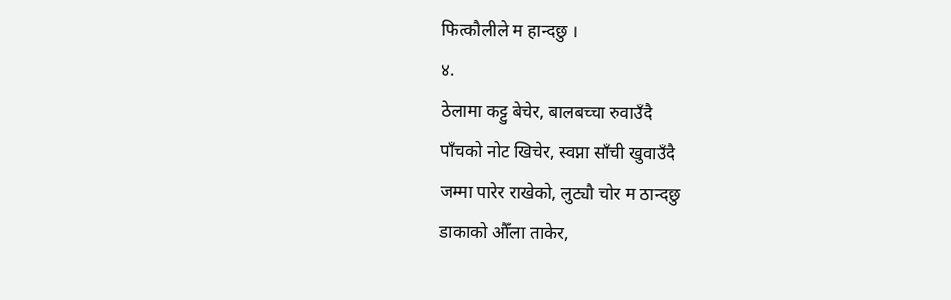फित्कौलीले म हान्दछु ।
४.
ठेलामा कट्टु बेचेर, बालबच्चा रुवाउँदै
पाँचको नोट खिचेर, स्वप्ना साँची खुवाउँदै
जम्मा पारेर राखेको, लुट्यौ चोर म ठान्दछु
डाकाको औँला ताकेर,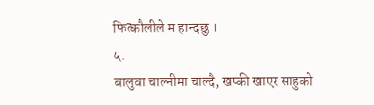फित्कौलीले म हान्दछु ।
५.
बालुवा चाल्नीमा चाल्दै, खप्की खाएर साहुको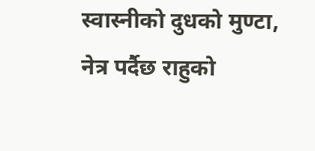स्वास्नीको दुधको मुण्टा, नेत्र पर्दैछ राहुको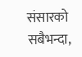संसारको सबैभन्दा,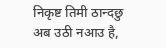निकृष्ट तिमी ठान्दछु
अब उठी नआउ है,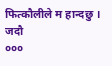फित्कौलीले म हान्दछु ।
जदौ
०००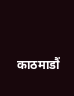काठमाडौं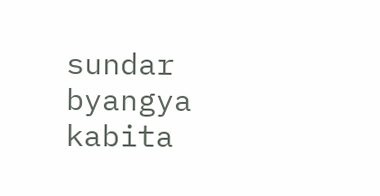sundar byangya kabita